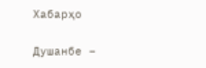Хабарҳо

Душанбе –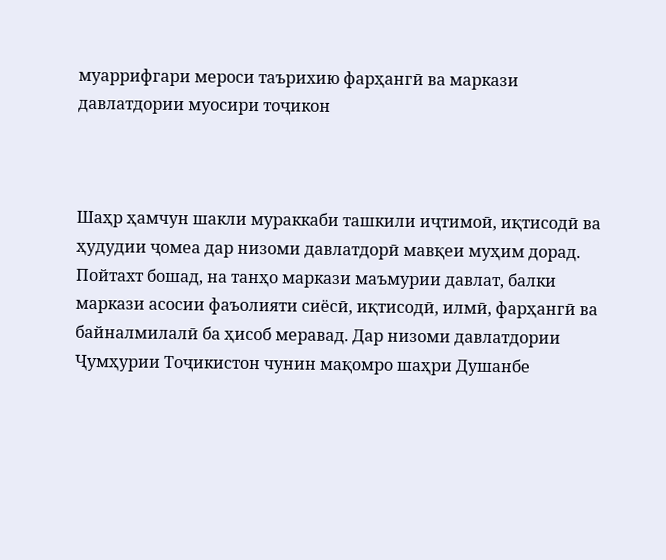муаррифгари мероси таърихию фарҳангӣ ва маркази давлатдории муосири тоҷикон



Шаҳр ҳамчун шакли мураккаби ташкили иҷтимоӣ, иқтисодӣ ва ҳудудии ҷомеа дар низоми давлатдорӣ мавқеи муҳим дорад. Пойтахт бошад, на танҳо маркази маъмурии давлат, балки маркази асосии фаъолияти сиёсӣ, иқтисодӣ, илмӣ, фарҳангӣ ва байналмилалӣ ба ҳисоб меравад. Дар низоми давлатдории Ҷумҳурии Тоҷикистон чунин мақомро шаҳри Душанбе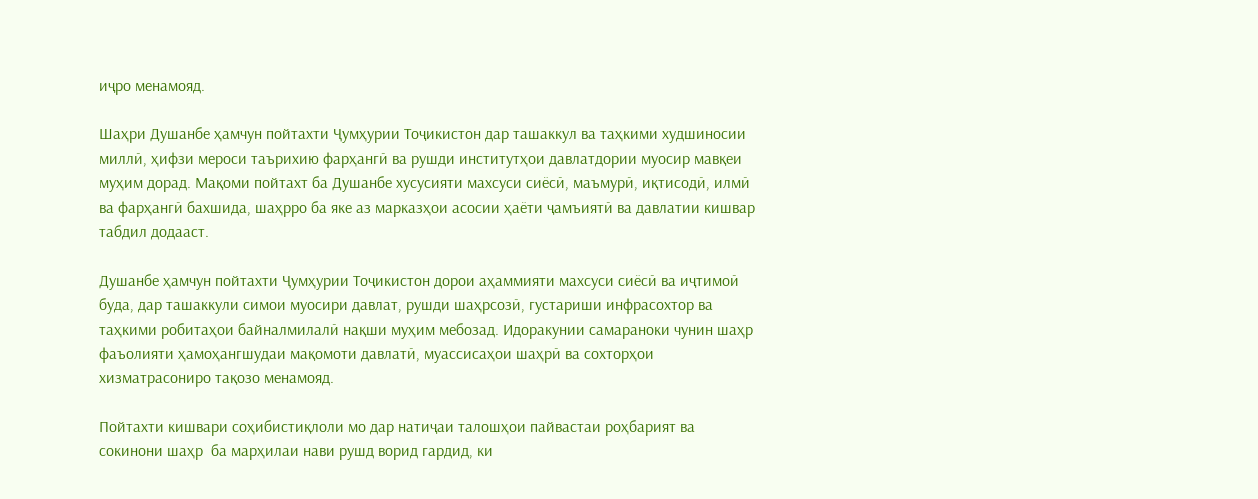иҷро менамояд.

Шаҳри Душанбе ҳамчун пойтахти Ҷумҳурии Тоҷикистон дар ташаккул ва таҳкими худшиносии миллӣ, ҳифзи мероси таърихию фарҳангӣ ва рушди институтҳои давлатдории муосир мавқеи муҳим дорад. Мақоми пойтахт ба Душанбе хусусияти махсуси сиёсӣ, маъмурӣ, иқтисодӣ, илмӣ ва фарҳангӣ бахшида, шаҳрро ба яке аз марказҳои асосии ҳаёти ҷамъиятӣ ва давлатии кишвар табдил додааст.

Душанбе ҳамчун пойтахти Ҷумҳурии Тоҷикистон дорои аҳаммияти махсуси сиёсӣ ва иҷтимоӣ буда, дар ташаккули симои муосири давлат, рушди шаҳрсозӣ, густариши инфрасохтор ва таҳкими робитаҳои байналмилалӣ нақши муҳим мебозад. Идоракунии самараноки чунин шаҳр фаъолияти ҳамоҳангшудаи мақомоти давлатӣ, муассисаҳои шаҳрӣ ва сохторҳои хизматрасониро тақозо менамояд.

Пойтахти кишвари соҳибистиқлоли мо дар натиҷаи талошҳои пайвастаи роҳбарият ва сокинони шаҳр  ба марҳилаи нави рушд ворид гардид, ки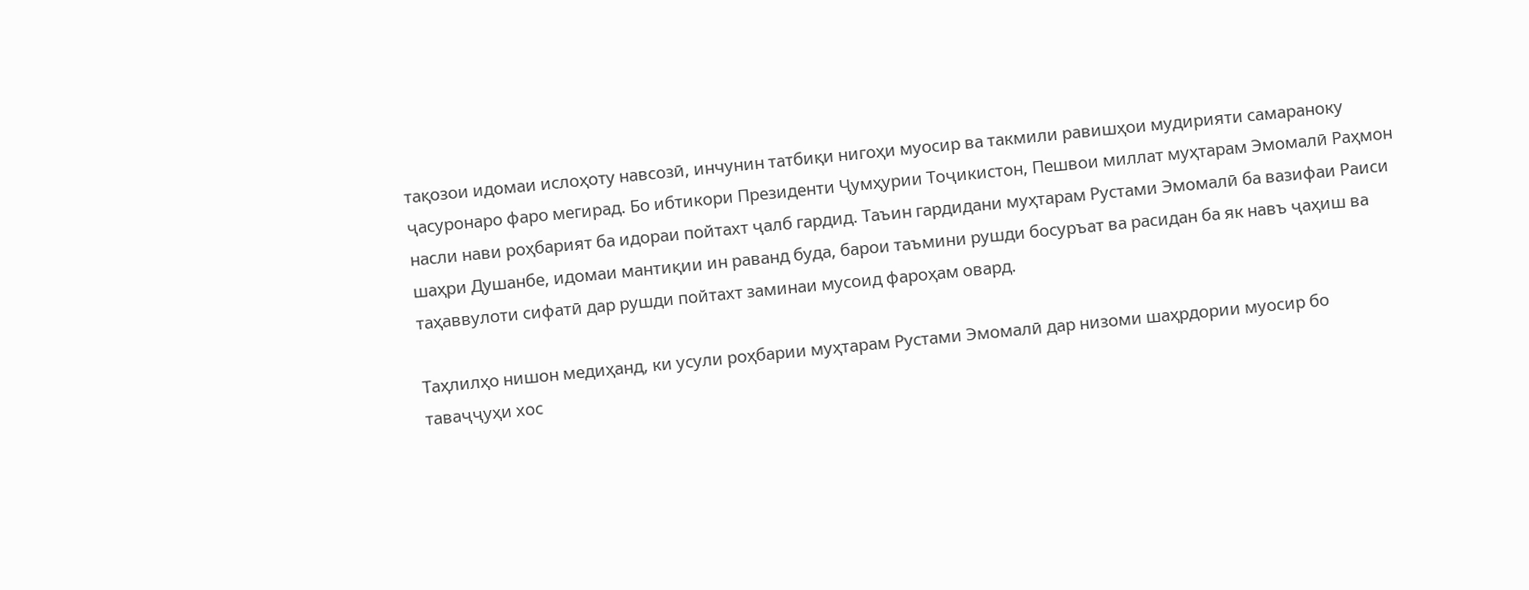тақозои идомаи ислоҳоту навсозӣ, инчунин татбиқи нигоҳи муосир ва такмили равишҳои мудирияти самараноку ҷасуронаро фаро мегирад. Бо ибтикори Президенти Ҷумҳурии Тоҷикистон, Пешвои миллат муҳтарам Эмомалӣ Раҳмон насли нави роҳбарият ба идораи пойтахт ҷалб гардид. Таъин гардидани муҳтарам Рустами Эмомалӣ ба вазифаи Раиси шаҳри Душанбе, идомаи мантиқии ин раванд буда, барои таъмини рушди босуръат ва расидан ба як навъ ҷаҳиш ва таҳаввулоти сифатӣ дар рушди пойтахт заминаи мусоид фароҳам овард.

Таҳлилҳо нишон медиҳанд, ки усули роҳбарии муҳтарам Рустами Эмомалӣ дар низоми шаҳрдории муосир бо таваҷҷуҳи хос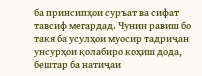ба принсипҳои суръат ва сифат тавсиф мегардад. Чунин равиш бо такя ба усулҳои муосир тадриҷан унсурҳои қолабиро коҳиш дода, бештар ба натиҷаи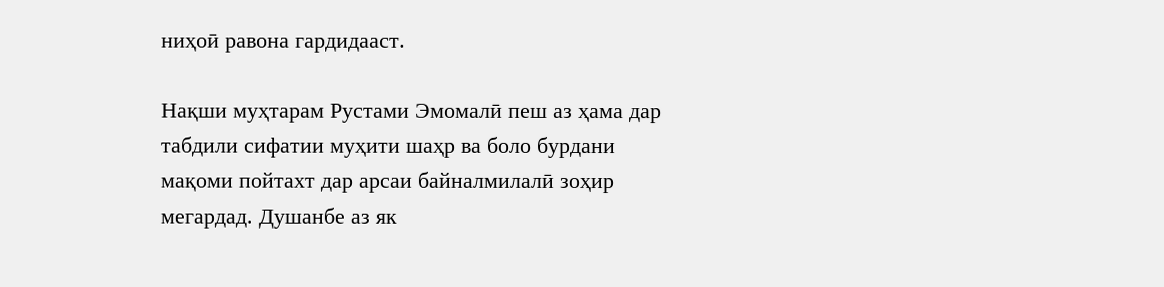ниҳоӣ равона гардидааст.

Нақши муҳтарам Рустами Эмомалӣ пеш аз ҳама дар табдили сифатии муҳити шаҳр ва боло бурдани мақоми пойтахт дар арсаи байналмилалӣ зоҳир мегардад. Душанбе аз як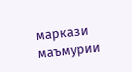маркази маъмурии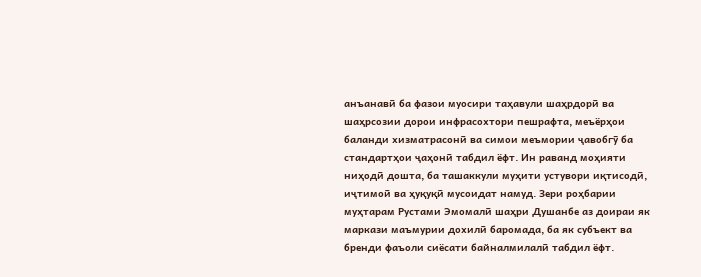анъанавӣ ба фазои муосири таҳавули шаҳрдорӣ ва шаҳрсозии дорои инфрасохтори пешрафта, меъёрҳои баланди хизматрасонӣ ва симои меъмории ҷавобгӯ ба стандартҳои ҷаҳонӣ табдил ёфт. Ин раванд моҳияти ниҳодӣ дошта, ба ташаккули муҳити устувори иқтисодӣ, иҷтимоӣ ва ҳуқуқӣ мусоидат намуд. Зери роҳбарии муҳтарам Рустами Эмомалӣ шаҳри Душанбе аз доираи як маркази маъмурии дохилӣ баромада, ба як субъект ва бренди фаъоли сиёсати байналмилалӣ табдил ёфт.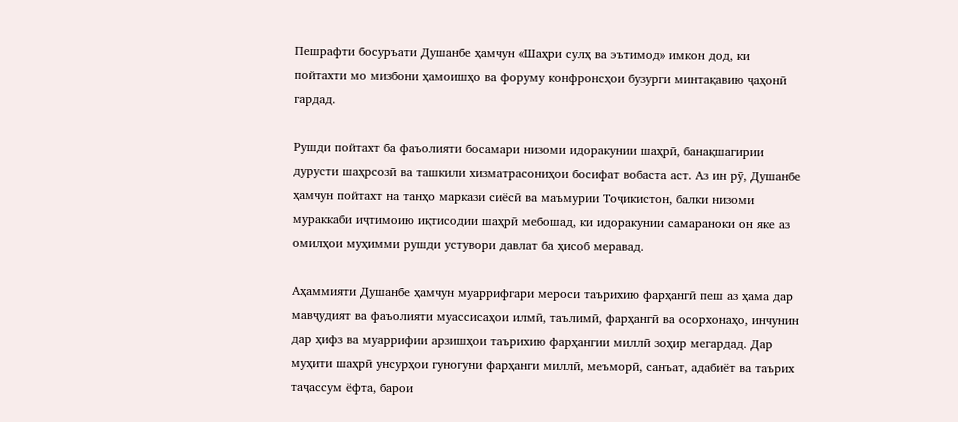Пешрафти босуръати Душанбе ҳамчун «Шаҳри сулҳ ва эътимод» имкон дод, ки пойтахти мо мизбони ҳамоишҳо ва форуму конфронсҳои бузурги минтақавию ҷаҳонӣ гардад.

Рушди пойтахт ба фаъолияти босамари низоми идоракунии шаҳрӣ, банақшагирии дурусти шаҳрсозӣ ва ташкили хизматрасониҳои босифат вобаста аст. Аз ин рӯ, Душанбе ҳамчун пойтахт на танҳо маркази сиёсӣ ва маъмурии Тоҷикистон, балки низоми мураккаби иҷтимоию иқтисодии шаҳрӣ мебошад, ки идоракунии самараноки он яке аз омилҳои муҳимми рушди устувори давлат ба ҳисоб меравад.

Аҳаммияти Душанбе ҳамчун муаррифгари мероси таърихию фарҳангӣ пеш аз ҳама дар мавҷудият ва фаъолияти муассисаҳои илмӣ, таълимӣ, фарҳангӣ ва осорхонаҳо, инчунин дар ҳифз ва муаррифии арзишҳои таърихию фарҳангии миллӣ зоҳир мегардад. Дар муҳити шаҳрӣ унсурҳои гуногуни фарҳанги миллӣ, меъморӣ, санъат, адабиёт ва таърих таҷассум ёфта, барои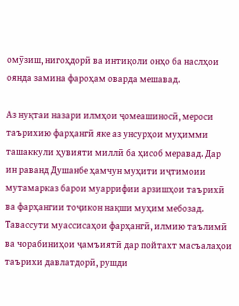омӯзиш, нигоҳдорӣ ва интиқоли онҳо ба наслҳои оянда замина фароҳам оварда мешавад.

Аз нуқтаи назари илмҳои ҷомеашиносӣ, мероси таърихию фарҳангӣ яке аз унсурҳои муҳимми ташаккули ҳувияти миллӣ ба ҳисоб меравад. Дар ин раванд Душанбе ҳамчун муҳити иҷтимоии мутамарказ барои муаррифии арзишҳои таърихӣ ва фарҳангии тоҷикон нақши муҳим мебозад. Тавассути муассисаҳои фарҳангӣ, илмию таълимӣ ва чорабиниҳои ҷамъиятӣ дар пойтахт масъалаҳои таърихи давлатдорӣ, рушди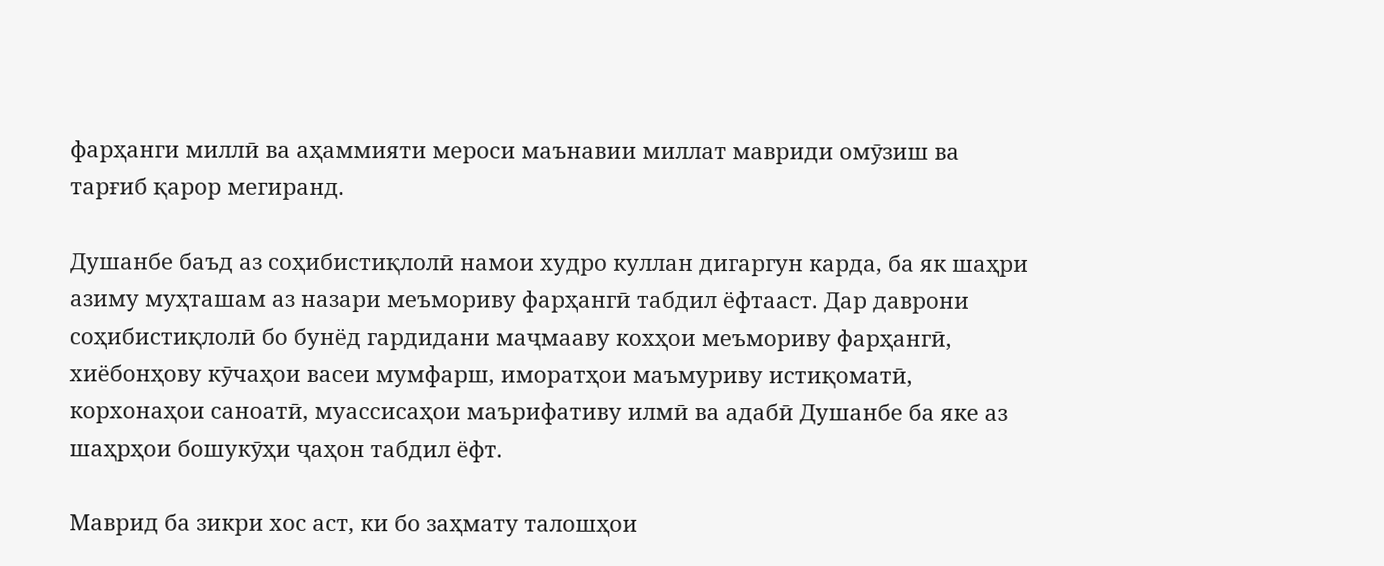фарҳанги миллӣ ва аҳаммияти мероси маънавии миллат мавриди омӯзиш ва тарғиб қарор мегиранд.

Душанбе баъд аз соҳибистиқлолӣ намои худро куллан дигаргун карда, ба як шаҳри азиму муҳташам аз назари меъмориву фарҳангӣ табдил ёфтааст. Дар даврони соҳибистиқлолӣ бо бунёд гардидани маҷмааву кохҳои меъмориву фарҳангӣ, хиёбонҳову кӯчаҳои васеи мумфарш, иморатҳои маъмуриву истиқоматӣ, корхонаҳои саноатӣ, муассисаҳои маърифативу илмӣ ва адабӣ Душанбе ба яке аз шаҳрҳои бошукӯҳи ҷаҳон табдил ёфт.

Маврид ба зикри хос аст, ки бо заҳмату талошҳои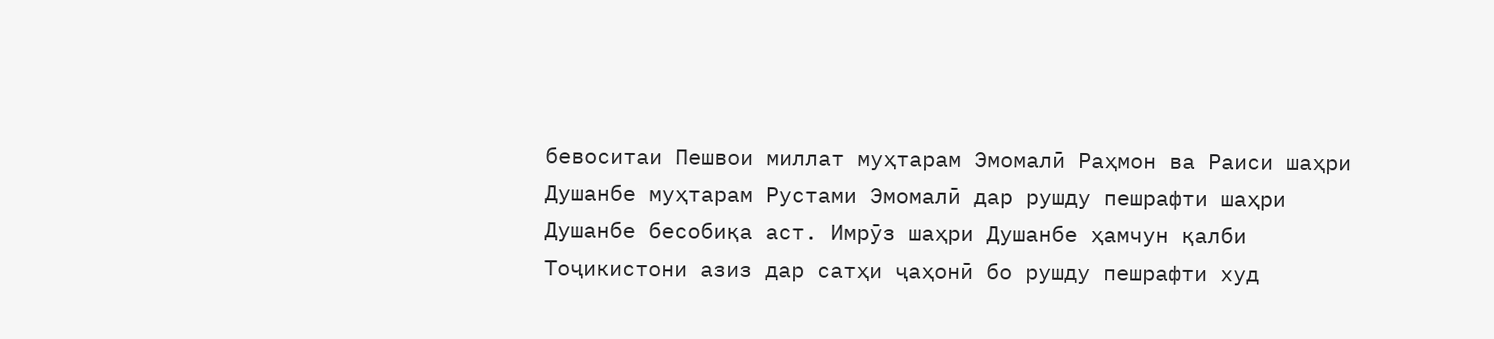бевоситаи Пешвои миллат муҳтарам Эмомалӣ Раҳмон ва Раиси шаҳри Душанбе муҳтарам Рустами Эмомалӣ дар рушду пешрафти шаҳри Душанбе бесобиқа аст. Имрӯз шаҳри Душанбе ҳамчун қалби Тоҷикистони азиз дар сатҳи ҷаҳонӣ бо рушду пешрафти худ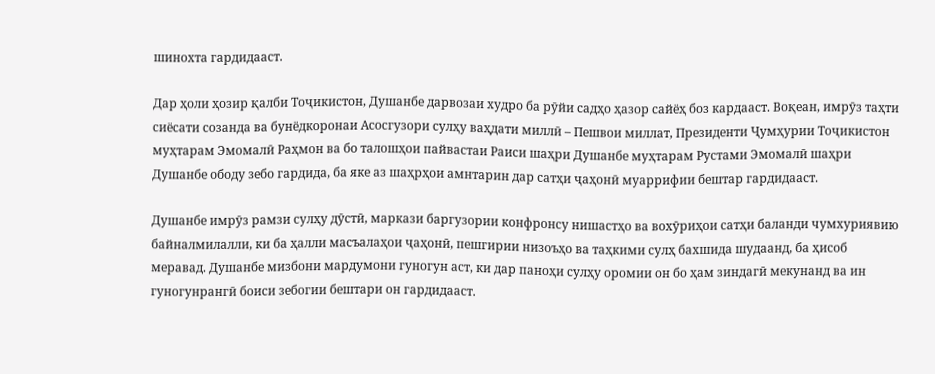шинохта гардидааст.

Дар ҳоли ҳозир қалби Тоҷикистон, Душанбе дарвозаи худро ба рӯйи садҳо ҳазор сайёҳ боз кардааст. Воқеан, имрӯз таҳти сиёсати созанда ва бунёдкоронаи Асосгузори сулҳу ваҳдати миллӣ – Пешвои миллат, Президенти Ҷумҳурии Тоҷикистон муҳтарам Эмомалӣ Раҳмон ва бо талошҳои пайвастаи Раиси шаҳри Душанбе муҳтарам Рустами Эмомалӣ шаҳри Душанбе ободу зебо гардида, ба яке аз шаҳрҳои амнтарин дар сатҳи ҷаҳонӣ муаррифии бештар гардидааст.

Душанбе имрӯз рамзи сулҳу дӯстӣ, маркази баргузории конфронсу нишастҳо ва вохӯриҳои сатҳи баланди чумхуриявию байналмилалли, ки ба ҳалли масъалаҳои ҷаҳонӣ, пешгирии низоъҳо ва таҳкими сулҳ бахшида шудаанд, ба ҳисоб меравад. Душанбе мизбони мардумони гуногун аст, ки дар паноҳи сулҳу оромии он бо ҳам зиндагӣ мекунанд ва ин гуногунрангӣ боиси зебогии бештари он гардидааст.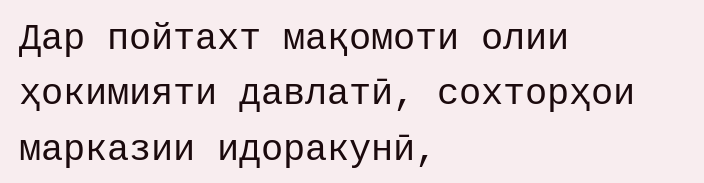Дар пойтахт мақомоти олии ҳокимияти давлатӣ, сохторҳои марказии идоракунӣ,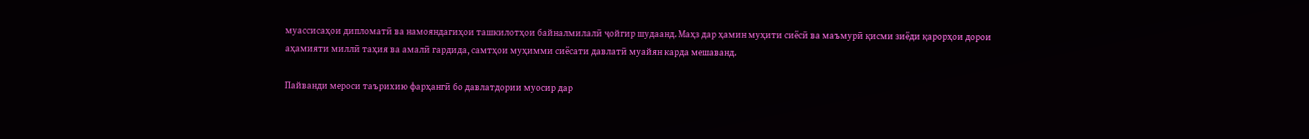муассисаҳои дипломатӣ ва намояндагиҳои ташкилотҳои байналмилалӣ ҷойгир шудаанд. Маҳз дар ҳамин муҳити сиёсӣ ва маъмурӣ қисми зиёди қарорҳои дорои аҳамияти миллӣ таҳия ва амалӣ гардида, самтҳои муҳимми сиёсати давлатӣ муайян карда мешаванд.

Пайванди мероси таърихию фарҳангӣ бо давлатдории муосир дар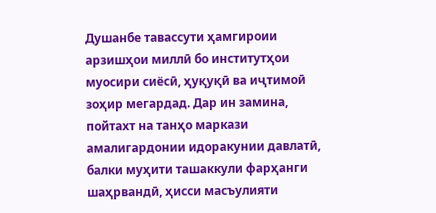Душанбе тавассути ҳамгироии арзишҳои миллӣ бо институтҳои муосири сиёсӣ, ҳуқуқӣ ва иҷтимоӣ зоҳир мегардад. Дар ин замина, пойтахт на танҳо маркази амалигардонии идоракунии давлатӣ, балки муҳити ташаккули фарҳанги шаҳрвандӣ, ҳисси масъулияти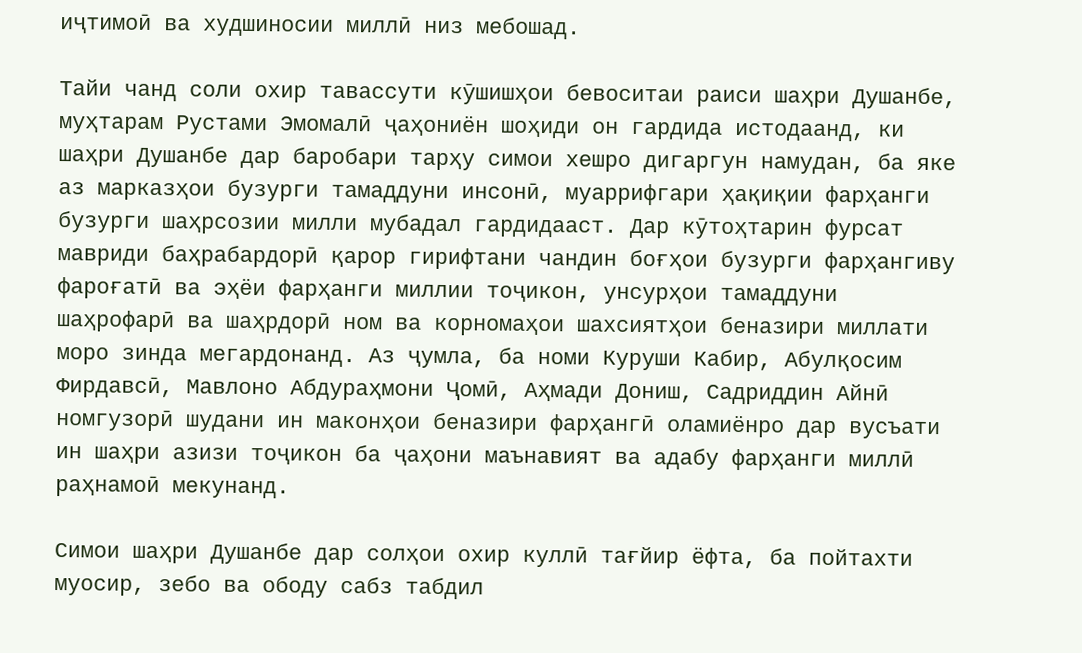иҷтимоӣ ва худшиносии миллӣ низ мебошад.

Тайи чанд соли охир тавассути кӯшишҳои бевоситаи раиси шаҳри Душанбе, муҳтарам Рустами Эмомалӣ ҷаҳониён шоҳиди он гардида истодаанд, ки шаҳри Душанбе дар баробари тарҳу симои хешро дигаргун намудан, ба яке аз марказҳои бузурги тамаддуни инсонӣ, муаррифгари ҳақиқии фарҳанги бузурги шаҳрсозии милли мубадал гардидааст. Дар кӯтоҳтарин фурсат мавриди баҳрабардорӣ қарор гирифтани чандин боғҳои бузурги фарҳангиву фароғатӣ ва эҳёи фарҳанги миллии тоҷикон, унсурҳои тамаддуни шаҳрофарӣ ва шаҳрдорӣ ном ва корномаҳои шахсиятҳои беназири миллати моро зинда мегардонанд. Аз ҷумла, ба номи Куруши Кабир, Абулқосим Фирдавсӣ, Мавлоно Абдураҳмони Ҷомӣ, Аҳмади Дониш, Садриддин Айнӣ номгузорӣ шудани ин маконҳои беназири фарҳангӣ оламиёнро дар вусъати ин шаҳри азизи тоҷикон ба ҷаҳони маънавият ва адабу фарҳанги миллӣ раҳнамоӣ мекунанд.

Симои шаҳри Душанбе дар солҳои охир куллӣ тағйир ёфта, ба пойтахти муосир, зебо ва ободу сабз табдил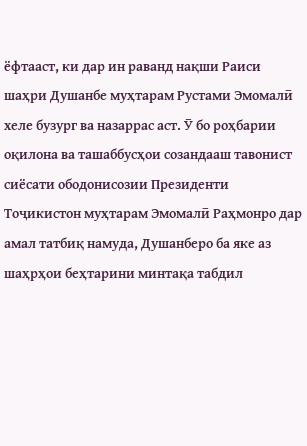ёфтааст, ки дар ин раванд нақши Раиси шаҳри Душанбе муҳтарам Рустами Эмомалӣ хеле бузург ва назаррас аст. Ӯ бо роҳбарии оқилона ва ташаббусҳои созандааш тавонист сиёсати ободонисозии Президенти Тоҷикистон муҳтарам Эмомалӣ Раҳмонро дар амал татбиқ намуда, Душанберо ба яке аз шаҳрҳои беҳтарини минтақа табдил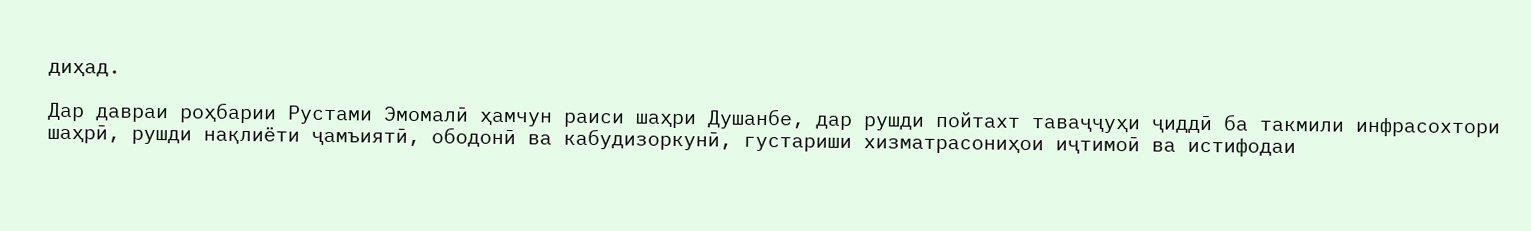диҳад.

Дар давраи роҳбарии Рустами Эмомалӣ ҳамчун раиси шаҳри Душанбе, дар рушди пойтахт таваҷҷуҳи ҷиддӣ ба такмили инфрасохтори шаҳрӣ, рушди нақлиёти ҷамъиятӣ, ободонӣ ва кабудизоркунӣ, густариши хизматрасониҳои иҷтимоӣ ва истифодаи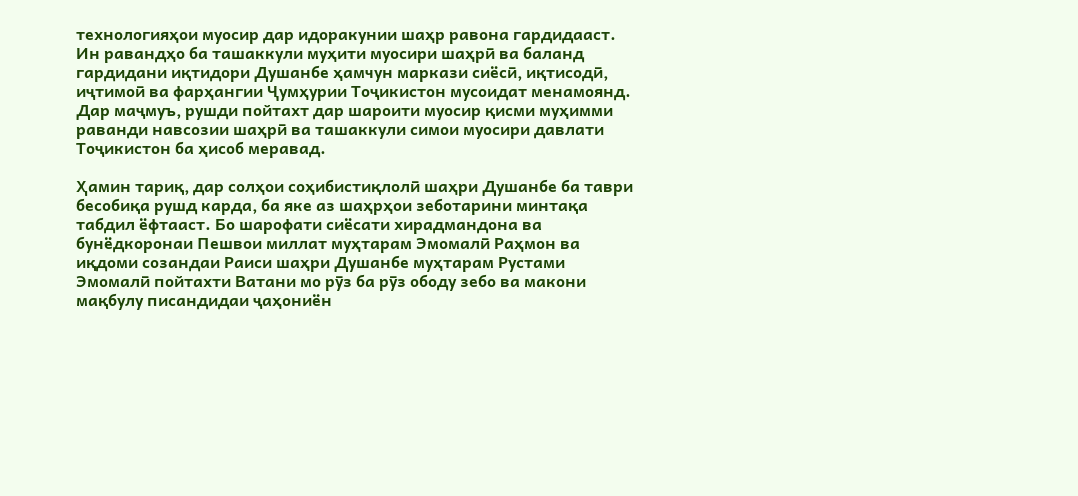технологияҳои муосир дар идоракунии шаҳр равона гардидааст. Ин равандҳо ба ташаккули муҳити муосири шаҳрӣ ва баланд гардидани иқтидори Душанбе ҳамчун маркази сиёсӣ, иқтисодӣ, иҷтимоӣ ва фарҳангии Ҷумҳурии Тоҷикистон мусоидат менамоянд. Дар маҷмуъ, рушди пойтахт дар шароити муосир қисми муҳимми раванди навсозии шаҳрӣ ва ташаккули симои муосири давлати Тоҷикистон ба ҳисоб меравад.

Ҳамин тариқ, дар солҳои соҳибистиқлолӣ шаҳри Душанбе ба таври бесобиқа рушд карда, ба яке аз шаҳрҳои зеботарини минтақа табдил ёфтааст. Бо шарофати сиёсати хирадмандона ва бунёдкоронаи Пешвои миллат муҳтарам Эмомалӣ Раҳмон ва иқдоми созандаи Раиси шаҳри Душанбе муҳтарам Рустами Эмомалӣ пойтахти Ватани мо рӯз ба рӯз ободу зебо ва макони мақбулу писандидаи ҷаҳониён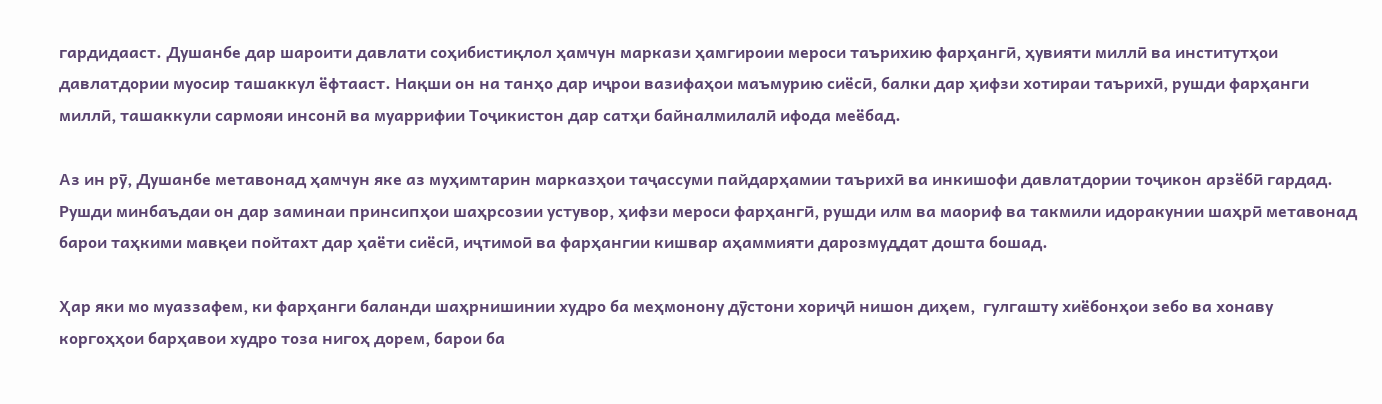гардидааст. Душанбе дар шароити давлати соҳибистиқлол ҳамчун маркази ҳамгироии мероси таърихию фарҳангӣ, ҳувияти миллӣ ва институтҳои давлатдории муосир ташаккул ёфтааст. Нақши он на танҳо дар иҷрои вазифаҳои маъмурию сиёсӣ, балки дар ҳифзи хотираи таърихӣ, рушди фарҳанги миллӣ, ташаккули сармояи инсонӣ ва муаррифии Тоҷикистон дар сатҳи байналмилалӣ ифода меёбад.

Аз ин рӯ, Душанбе метавонад ҳамчун яке аз муҳимтарин марказҳои таҷассуми пайдарҳамии таърихӣ ва инкишофи давлатдории тоҷикон арзёбӣ гардад. Рушди минбаъдаи он дар заминаи принсипҳои шаҳрсозии устувор, ҳифзи мероси фарҳангӣ, рушди илм ва маориф ва такмили идоракунии шаҳрӣ метавонад барои таҳкими мавқеи пойтахт дар ҳаёти сиёсӣ, иҷтимоӣ ва фарҳангии кишвар аҳаммияти дарозмуддат дошта бошад.

Ҳар яки мо муаззафем, ки фарҳанги баланди шаҳрнишинии худро ба меҳмонону дӯстони хориҷӣ нишон диҳем,  гулгашту хиёбонҳои зебо ва хонаву коргоҳҳои барҳавои худро тоза нигоҳ дорем, барои ба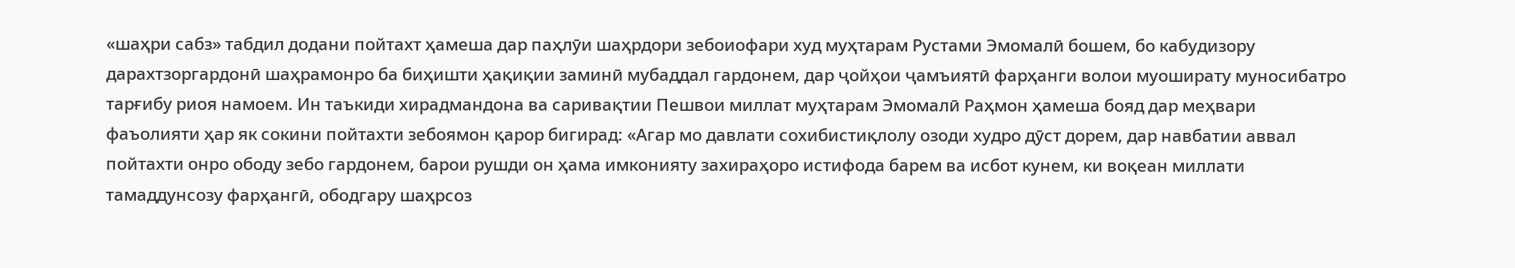«шаҳри сабз» табдил додани пойтахт ҳамеша дар паҳлӯи шаҳрдори зебоиофари худ муҳтарам Рустами Эмомалӣ бошем, бо кабудизору дарахтзоргардонӣ шаҳрамонро ба биҳишти ҳақиқии заминӣ мубаддал гардонем, дар ҷойҳои ҷамъиятӣ фарҳанги волои муоширату муносибатро тарғибу риоя намоем. Ин таъкиди хирадмандона ва саривақтии Пешвои миллат муҳтарам Эмомалӣ Раҳмон ҳамеша бояд дар меҳвари фаъолияти ҳар як сокини пойтахти зебоямон қарор бигирад: «Агар мо давлати сохибистиқлолу озоди худро дӯст дорем, дар навбатии аввал пойтахти онро ободу зебо гардонем, барои рушди он ҳама имконияту захираҳоро истифода барем ва исбот кунем, ки воқеан миллати тамаддунсозу фарҳангӣ, ободгару шаҳрсоз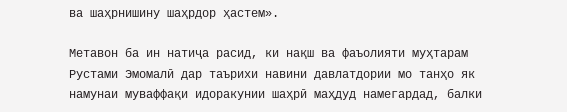ва шаҳрнишину шаҳрдор ҳастем».

Метавон ба ин натиҷа расид, ки нақш ва фаъолияти муҳтарам Рустами Эмомалӣ дар таърихи навини давлатдории мо танҳо як намунаи муваффақи идоракунии шаҳрӣ маҳдуд намегардад, балки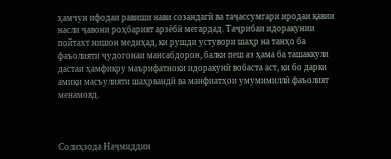ҳамчун ифодаи равиши нави созандагӣ ва таҷассумгари иродаи қавии насли ҷавони роҳбарият арзёбӣ мегардад. Таҷрибаи идоракунии пойтахт нишон медиҳад, ки рушди устувори шаҳр на танҳо ба фаъолияти ҷудогонаи мансабдорон, балки пеш аз ҳама ба ташаккули дастаи ҳамфикру маърифатноки идоракунӣ вобаста аст, ки бо дарки амиқи масъулияти шаҳрвандӣ ва манфиатҳои умумимиллӣ фаъолият менамояд.



Солиҳзода Наҷмиддин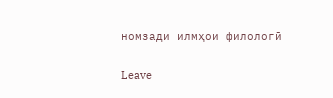номзади илмҳои филологӣ

Leave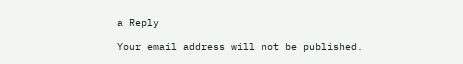a Reply

Your email address will not be published.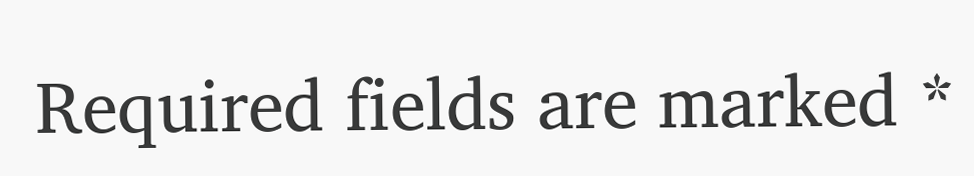Required fields are marked *